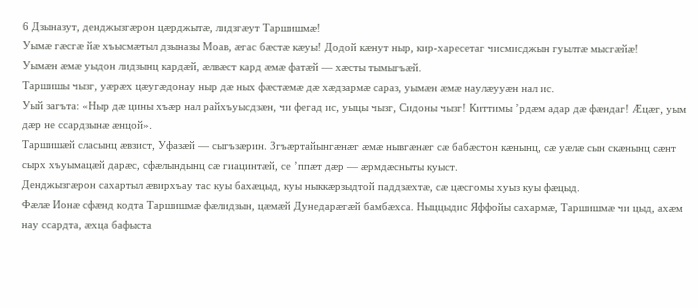6 Дзыназут, денджызгӕрон цӕрджытӕ, лидзгӕут Таршишмӕ!
Уымӕ гӕсгӕ йӕ хъысмӕтыл дзыназы Моав, ӕгас бӕстӕ кӕуы! Додой кӕнут ныр, кир-харесетаг чисмисджын гуылтӕ мысгӕйӕ!
Уымӕн ӕмӕ уыдон лидзынц кардӕй, ӕлвӕст кард ӕмӕ фатӕй — хӕсты тымыгъӕй.
Таршишы чызг, уӕрӕх цӕугӕдонау ныр дӕ ных фӕстӕмӕ дӕ хӕдзармӕ сараз, уымӕн ӕмӕ наулӕууӕн нал ис.
Уый загъта: «Ныр дӕ цины хъӕр нал райхъуысдзӕн, чи фегад ис, уыцы чызг, Сидоны чызг! Киттимы ’рдӕм адар дӕ фӕндаг! Ӕцӕг, уым дӕр не ссардзынӕ ӕнцой».
Таршишӕй сласынц ӕвзист, Уфазӕй — сыгъзӕрин. Згъӕртайынгӕнӕг ӕмӕ нывгӕнӕг сӕ бабӕстон кӕнынц, сӕ уӕлӕ сын скӕнынц сӕнт сырх хъуымацӕй дарӕс, сфӕлындынц сӕ гиацинтӕй, се ’ппӕт дӕр — ӕрмдӕсныты куыст.
Денджызгӕрон сахартыл ӕвирхъау тас куы бахӕцыд, куы ныккӕрзыдтой паддзӕхтӕ, сӕ цӕсгомы хуыз куы фӕцыд.
Фӕлӕ Ионӕ сфӕнд кодта Таршишмӕ фӕлидзын, цӕмӕй Дунедарӕгӕй бамбӕхса. Ныццыдис Яффойы сахармӕ, Таршишмӕ чи цыд, ахӕм нау ссардта, ӕхца бафыста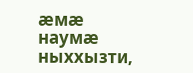ӕмӕ наумӕ ныххызти,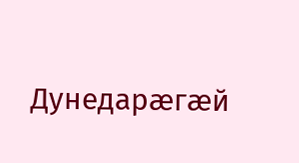Дунедарӕгӕй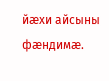йӕхи айсыны фӕндимӕ.